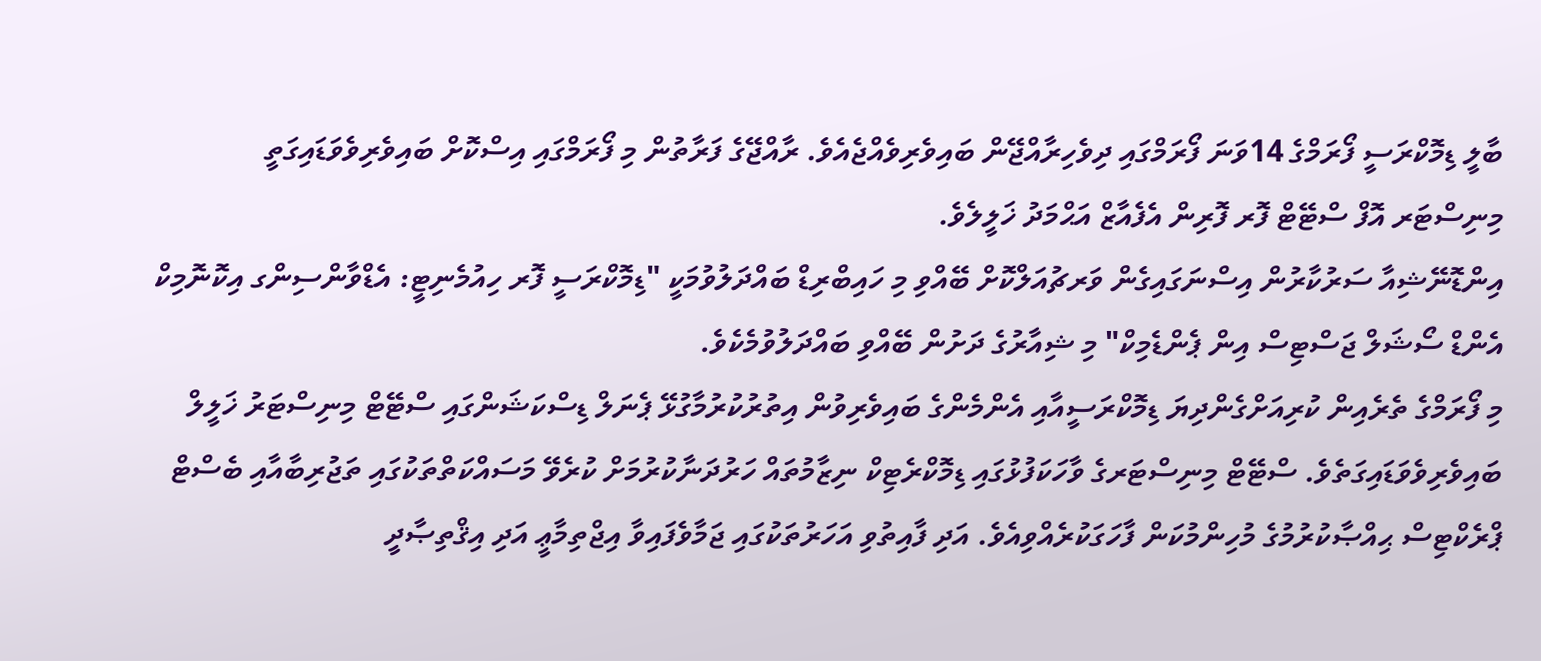ބާލީ ޑިމޮކްރަސީ ފޯރަމްގެ 14ވަނަ ފޯރަމްގައި ދިވެހިރާއްޖޭން ބައިވެރިވެއްޖެއެވެ. ރާއްޖޭގެ ފަރާތުން މި ފޯރަމްގައި އިސްކޮށް ބައިވެރިވެވަޑައިގަތީ މިނިސްޓަރ އޮފް ސްޓޭޓް ފޮރ ފޮރިން އެފެއާޒް އަޙްމަދު ޚަލީލެވެ.
އިންޑޮނޭޝިއާ ސަރުކާރުން އިސްނަގައިގެން ވަރޗުއަލްކޮށް ބޭއްވި މި ހައިބްރިޑް ބައްދަލުވުމަކީ "ޑިމޮކްރަސީ ފޮރ ހިއުމެނިޓީ: އެޑްވާންސިންގ އިކޮނޮމިކް އެންޑް ސޯޝަލް ޖަސްޓިސް އިން ޕެންޑެމިކް" މި ޝިއާރުގެ ދަށުން ބޭއްވި ބައްދަލުވުމެކެވެ.
މި ފޯރަމްގެ ތެރެއިން ކުރިއަށްގެންދިޔަ ޑިމޮކްރަސީއާއި އެންމެންގެ ބައިވެރިވުން އިތުރުކުރުމާގުޅޭ ޕެނަލް ޑިސްކަޝަންގައި ސްޓޭޓް މިނިސްޓަރު ޚަލީލް ބައިވެރިވެވަޑައިގަތެވެ. ސްޓޭޓް މިނިސްޓަރގެ ވާހަކަފުޅުގައި ޑިމޮކްރެޓިކް ނިޒާމުތައް ހަރުދަނާކުރުމަށް ކުރެވޭ މަސައްކަތްތަކުގައި ތަޖުރިބާއާއި ބެސްޓް ޕްރެކްޓިސް ޙިއްޞާކުރުމުގެ މުހިންމުކަން ފާހަގަކުރެއްވިއެވެ. އަދި ފާއިތުވި އަހަރުތަކުގައި ޖަމާވެފައިވާ އިޖްތިމާޢީ އަދި އިޤްތިޞާދީ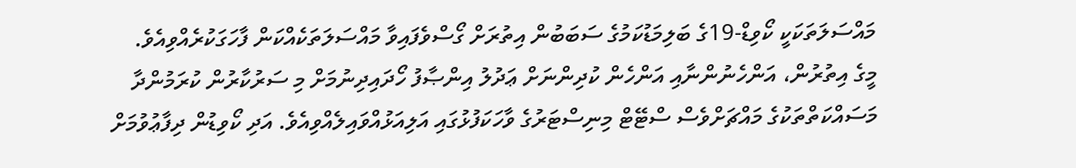މައްސަލަތަކަކީ ކޯވިޑް-19ގެ ބަލިމަޑުކަމުގެ ސަބަބުން އިތުރަށް ގޯސްވެފައިވާ މައްސަލަތަކެއްކަން ފާހަގަކުރެއްވިއެވެ.
މީގެ އިތުރުން، އަންހެނުންނާއި އަންހެން ކުދިންނަށް ޢަދުލު އިންޞާފު ހޯދައިދިނުމަށް މި ސަރުކާރުން ކުރަމުންދާ މަސައްކަތްތަކުގެ މައްޗަށްވެސް ސްޓޭޓް މިނިސްޓަރުގެ ވާހަކަފުޅުގައި އަލިއަޅުއްވައިލެއްވިއެވެ. އަދި ކޯވިޑުން ދިފާޢުވުމަށް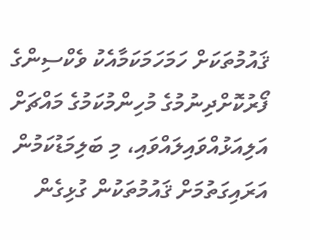ޤައުމުތަކަށް ހަމަހަމަކަމާއެކު ވެކްސިންގެ ފޯރުކޮށްދިނުމުގެ މުހިންމުކަމުގެ މައްޗަށް އަލިއަޅުއްވައިލައްވައި، މި ބަލިމަޑުކަމުން އަރައިގަތުމަށް ޤައުމުތަކުން ގުޅިގެން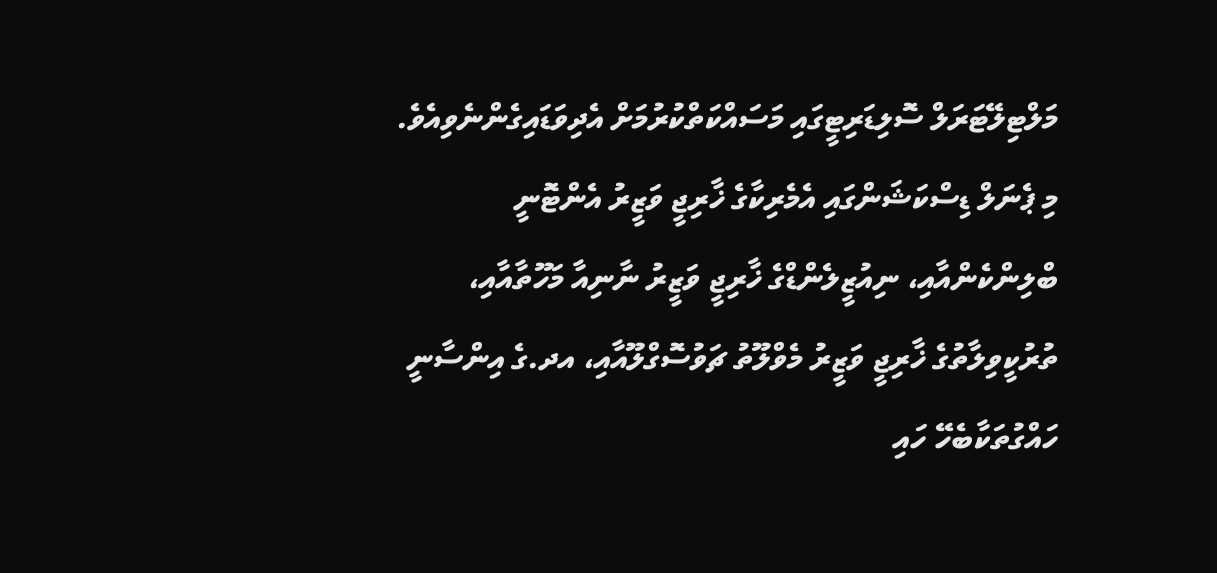މަލްޓިލޭޓަރަލް ސޮލިޑަރިޓީގައި މަސައްކަތްކުރުމަށް އެދިވަޑައިގެންނެވިއެވެ.
މި ޕެނަލް ޑިސްކަޝަންގައި އެމެރިކާގެ ޚާރިޖީ ވަޒީރު އެންޓޮނީ ބްލިންކެންއާއި، ނިއުޒީލެންޑްގެ ޚާރިޖީ ވަޒީރު ނާނިއާ މަހޫތާއާއި، ތުރުކީވިލާތުގެ ޚާރިޖީ ވަޒީރު މެވްލޫތު ޗަވުސޮގްލޫއާއި، އދ.ގެ އިންސާނީ ހައްގުތަކާބެހޭ ހައި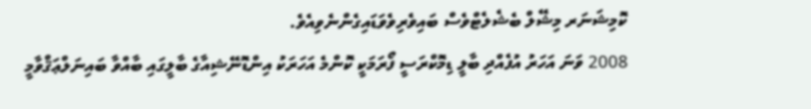ކޮމިޝަނަރ މިޝޭލް ބެޝެލެޓްވެސް ބައިވެރިވެވަޑައިގެންނެވިއެވެ.
2008 ވަނަ އަހަރު އުފެއްދި ބާލީ ޑިމޮކްރަސީ ފޯރަމަކީ ކޮންމެ އަހަރަކު އިންޑޮނޭޝިއާގެ ބާލީގައި ބާއްވާ ބައިނަލްޢަޤްވާމީ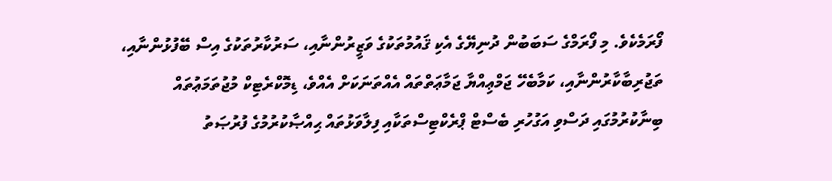ފޯރަމެކެވެ. މި ފޯރަމްގެ ސަބަބުން ދުނިޔޭގެ އެކި ޤައުމުތަކުގެ ވަޒީރުންނާއި، ސަރުކާރުތަކުގެ އިސް ބޭފުޅުންނާއި، ތަޖުރިބާކާރުންނާއި، ކަމާބެހޭ ޖަމްޢިއްޔާ ޖަމާޢަތްތައް އެއްތަނަކަށް އެއްވެ، ޑިމޮކްރެޓިކް މުޖުތަމަޢުތައް ބިނާކުރުމުގައި ދަސްވި އަގުހުރި ބެސްޓް ޕްރެކްޓިސްތަކާއި ފިލާވަޅުތައް ޙިއްޞާކުރުމުގެ ފުރުޞަތު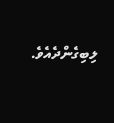ލިބިގެންދެއެވެ.